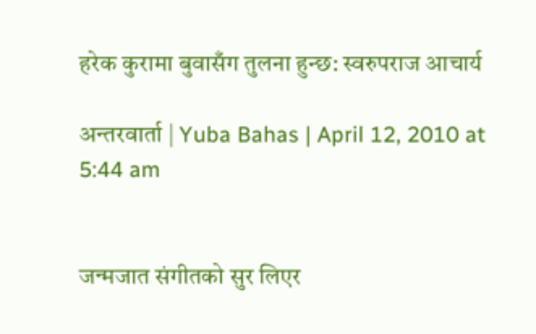हरेक कुरामा बुवासँग तुलना हुन्छ: स्वरुपराज आचार्य

अन्तरवार्ता | Yuba Bahas | April 12, 2010 at 5:44 am


जन्मजात संगीतको सुर लिएर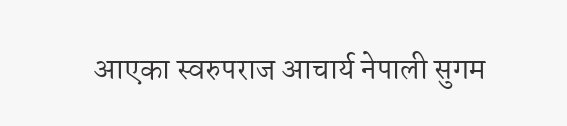आएका स्वरुपराज आचार्य नेपाली सुगम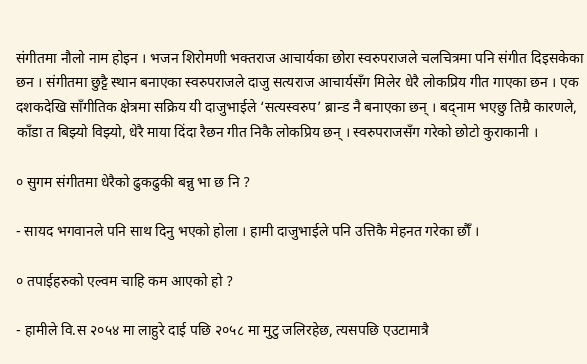संगीतमा नौलो नाम होइन । भजन शिरोमणी भक्तराज आचार्यका छोरा स्वरुपराजले चलचित्रमा पनि संगीत दिइसकेका छन । संगीतमा छुट्टै स्थान बनाएका स्वरुपराजले दाजु सत्यराज आचार्यसँग मिलेर धेरै लोकप्रिय गीत गाएका छन । एक दशकदेखि साँगीतिक क्षेत्रमा सक्रिय यी दाजुभाईले ‘सत्यस्वरुप’ ब्रान्ड नै बनाएका छन् । बद्नाम भएछु तिम्रै कारणले, काँडा त बिझ्यो विझ्यो, धेरै माया दिंदा रैछन गीत निकै लोकप्रिय छन् । स्वरुपराजसँग गरेको छोटो कुराकानी ।

० सुगम संगीतमा धेरैको ढुकढुकी बन्नु भा छ नि ?

- सायद भगवानले पनि साथ दिनु भएको होला । हामी दाजुभाईले पनि उत्तिकै मेहनत गरेका छौँ ।

० तपाईहरुको एल्वम चाहि कम आएको हो ?

- हामीले वि.स २०५४ मा लाहुरे दाई पछि २०५८ मा मुटु जलिरहेछ, त्यसपछि एउटामात्रै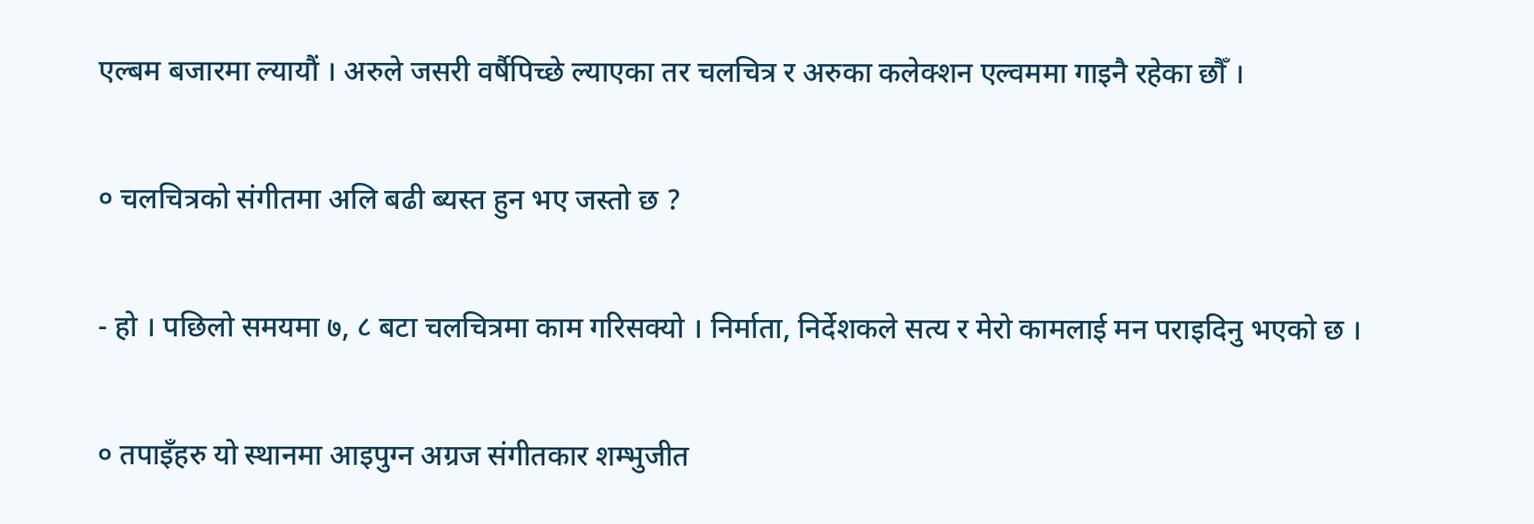एल्बम बजारमा ल्यायौं । अरुले जसरी वर्षैपिच्छे ल्याएका तर चलचित्र र अरुका कलेक्शन एल्वममा गाइनै रहेका छौँ ।

० चलचित्रको संगीतमा अलि बढी ब्यस्त हुन भए जस्तो छ ?

- हो । पछिलो समयमा ७, ८ बटा चलचित्रमा काम गरिसक्यो । निर्माता, निर्देशकले सत्य र मेरो कामलाई मन पराइदिनु भएको छ ।

० तपाइँहरु यो स्थानमा आइपुग्न अग्रज संगीतकार शम्भुजीत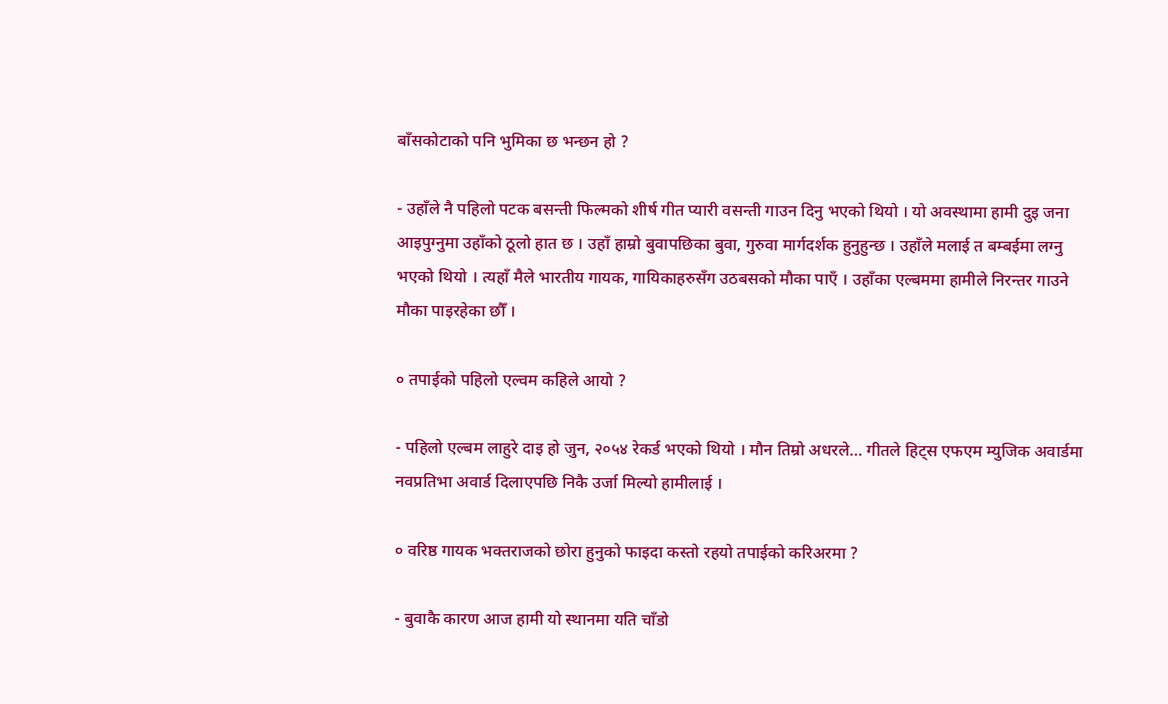बाँसकोटाको पनि भुमिका छ भन्छन हो ?

- उहाँले नै पहिलो पटक बसन्ती फिल्मको शीर्ष गीत प्यारी वसन्ती गाउन दिनु भएको थियो । यो अवस्थामा हामी दुइ जना आइपुग्नुमा उहाँको ठूलो हात छ । उहाँ हाम्रो बुवापछिका बुवा, गुरुवा मार्गदर्शक हुनुहुन्छ । उहाँले मलाई त बम्बईमा लग्नु भएको थियो । त्यहाँ मैले भारतीय गायक, गायिकाहरुसँग उठबसको मौका पाएँ । उहाँका एल्बममा हामीले निरन्तर गाउने मौका पाइरहेका छौँ ।

० तपाईको पहिलो एल्वम कहिले आयो ?

- पहिलो एल्बम लाहुरे दाइ हो जुन, २०५४ रेकर्ड भएको थियो । मौन तिम्रो अधरले… गीतले हिट्स एफएम म्युजिक अवार्डमा नवप्रतिभा अवार्ड दिलाएपछि निकै उर्जा मिल्यो हामीलाई ।

० वरिष्ठ गायक भक्तराजको छोरा हुनुको फाइदा कस्तो रहयो तपाईको करिअरमा ?

- बुवाकै कारण आज हामी यो स्थानमा यति चाँडो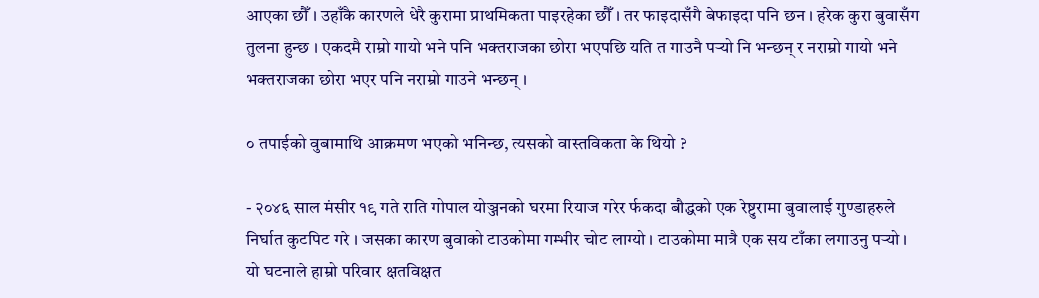आएका छौँ । उहाँकै कारणले धेरै कुरामा प्राथमिकता पाइरहेका छौँ । तर फाइदासँगै बेफाइदा पनि छन । हरेक कुरा बुवासँग तुलना हुन्छ । एकदमै राम्रो गायो भने पनि भक्तराजका छोरा भएपछि यति त गाउनै पर्‍यो नि भन्छन् र नराम्रो गायो भने भक्तराजका छोरा भएर पनि नराम्रो गाउने भन्छन् ।

० तपाईको वुबामाथि आक्रमण भएको भनिन्छ, त्यसको वास्तविकता के थियो ?

- २०४६ साल मंसीर १९ गते राति गोपाल योञ्जनको घरमा रियाज गरेर र्फकदा बौद्धको एक रेष्टुरामा बुवालाई गुण्डाहरुले निर्घात कुटपिट गरे । जसका कारण बुवाको टाउकोमा गम्भीर चोट लाग्यो । टाउकोमा मात्रै एक सय टाँका लगाउनु पर्‍यो । यो घटनाले हाम्रो परिवार क्षतविक्षत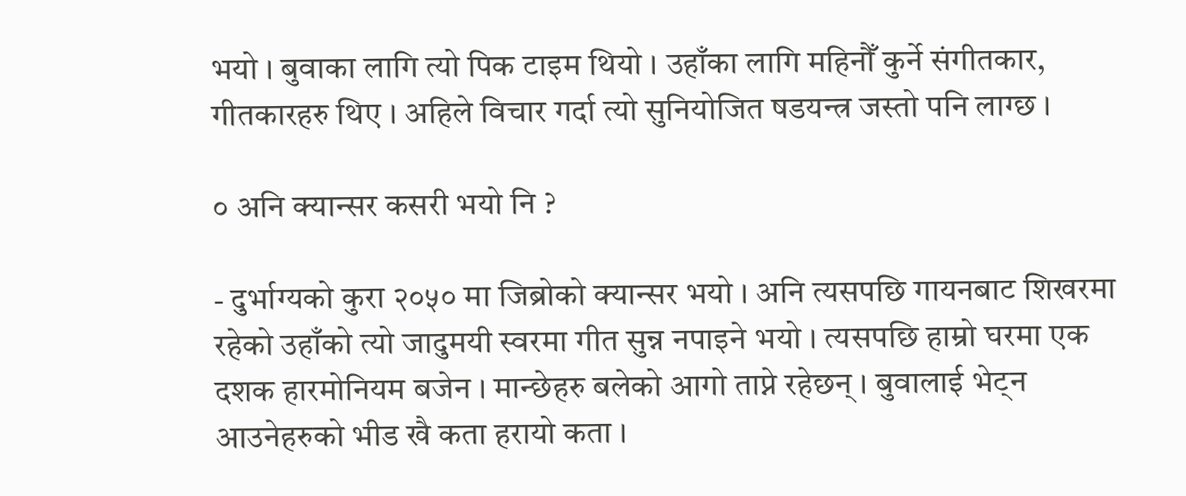भयो । बुवाका लागि त्यो पिक टाइम थियो । उहाँका लागि महिनौँ कुर्ने संगीतकार, गीतकारहरु थिए । अहिले विचार गर्दा त्यो सुनियोजित षडयन्त्र जस्तो पनि लाग्छ ।

० अनि क्यान्सर कसरी भयो नि ?

- दुर्भाग्यको कुरा २०५० मा जिब्रोको क्यान्सर भयो । अनि त्यसपछि गायनबाट शिखरमा रहेको उहाँको त्यो जादुमयी स्वरमा गीत सुन्न नपाइने भयो । त्यसपछि हाम्रो घरमा एक दशक हारमोनियम बजेन । मान्छेहरु बलेको आगो ताप्ने रहेछन् । बुवालाई भेट्न आउनेहरुको भीड खै कता हरायो कता ।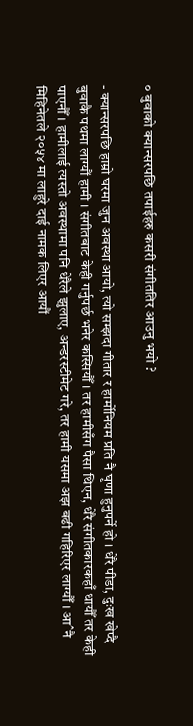० बुवाको क्यान्सरपछि तपाईहरु कसरी संगीततिर आउनु भयो ?

- क्यान्सरपछि हाम्रो घरमा जुन अवस्था आयो, त्यो सम्झदा गीतार र हार्मोनियम प्रति नै घृणा हुनुपर्ने हो । धेरै पीडा, दुःख खेप्दै बुवाकै पथमा लाग्यौं हामी । संगीतबाट केही गर्नुपर्छ भनेर कस्सियौँ । तर हामीसँग पैसा थिएन, धेरै संगीतकारकहाँ धायौँ तर केही पाएनौँ । हामीलाई त्यस्तो अवस्थामा पनि धेरैले झुलाए, अन्डरस्टीमेट गरे, तर हामी यसमा अझ बढी गहिरिएर लाग्यौँ । आˆनै मिहिनेतले २०५४ मा लाहुरे दाई नामक लिएर आयौं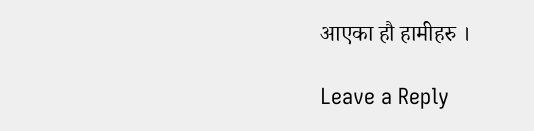आएका हौ हामीहरु ।

Leave a Reply